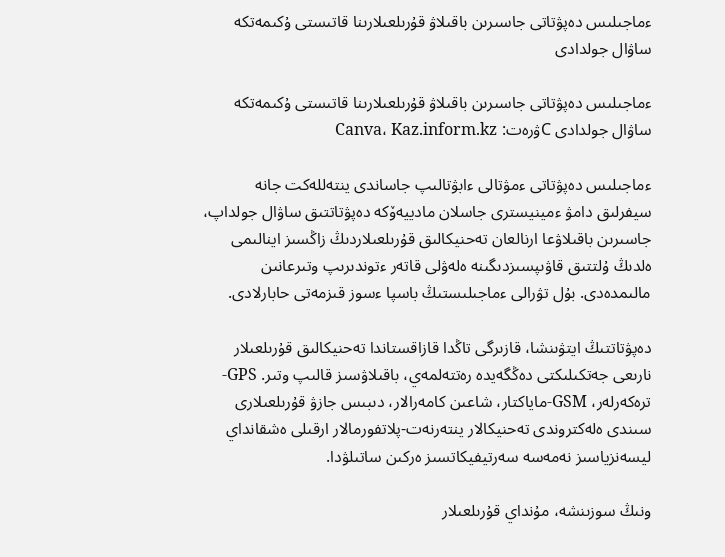ءماجىلىس دەپۋتاتى جاسىرىن باقىلاۋ قۇرىلعىلارىنا قاتىستى ۇكىمەتكە ساۋال جولدادى

ءماجىلىس دەپۋتاتى جاسىرىن باقىلاۋ قۇرىلعىلارىنا قاتىستى ۇكىمەتكە ساۋال جولدادى Cۋرەت: Canva، Kaz.inform.kz

ءماجىلىس دەپۋتاتى ءمۋتالى ءابۋتالىپ جاساندى ينتەللەكت جانە سيفرلىق دامۋ ءمينيسترى جاسلان مادييەۆكە دەپۋتاتتىق ساۋال جولداپ، جاسىرىن باقىلاۋعا ارنالعان تەحنيكالىق قۇرىلعىلاردىڭ زاڭسىز اينالىمى ەلدىڭ ۇلتتىق قاۋىپسىزدىگىنە ەلەۋلى قاتەر ءتوندىرىپ وتىرعانىن مالىمدەدى. بۇل تۋرالى ءماجىلىستىڭ باسپا ءسوز قىزمەتى حابارلادى.

دەپۋتاتتىڭ ايتۋىنشا، قازىرگى تاڭدا قازاقستاندا تەحنيكالىق قۇرىلعىلار نارىعى جەتكىلىكتى دەڭگەيدە رەتتەلمەي، باقىلاۋسىز قالىپ وتىر. GPS-ترەكەرلەر، GSM-ماياكتار، شاعىن كامەرالار، دىبىس جازۋ قۇرىلعىلارى سىندى ەلەكتروندى تەحنيكالار ينتەرنەت-پلاتفورمالار ارقىلى ەشقانداي ليسەنزياسىز نەمەسە سەرتيفيكاتسىز ەركىن ساتىلۋدا.

ونىڭ سوزىنشە، مۇنداي قۇرىلعىلار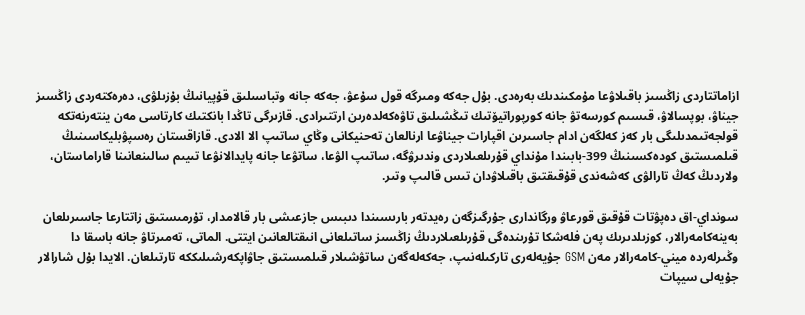ازاماتتاردى زاڭسىز باقىلاۋعا مۇمكىندىك بەرەدى. بۇل جەكە ومىرگە قول سۇعۋ، جەكە جانە وتباسىلىق قۇپيانىڭ بۇزىلۋى، دەرەكتەردى زاڭسىز جيناۋ، بوپسالاۋ، قىسىم كورسەتۋ جانە كورپوراتيۆتىك تىڭشىلىق تاۋەكەلدەرىن ارتتىرادى. قازىرگى تاڭدا بانكتىك كارتاسى مەن ينتەرنەتكە قولجەتىمدىلىگى بار كەز كەلگەن ادام جاسىرىن اقپارات جيناۋعا ارنالعان تەحنيكانى وڭاي ساتىپ الا الادى. قازاقستان رەسپۋبليكاسىنىڭ قىلمىستىق كودەكسىنىڭ 399-بابىندا مۇنداي قۇرىلعىلاردى وندىرۋگە، ساتىپ الۋعا، ساتۋعا جانە پايدالانۋعا تىيىم سالىنعانىنا قاراماستان، ولاردىڭ كەڭ تارالۋى كەشەندى قۇقىقتىق باقىلاۋدان تىس قالىپ وتىر.

سونداي-اق دەپۋتات قۇقىق قورعاۋ ورگاندارى جۇرگىزگەن رەيدتەر بارىسىندا دىبىس جازعىشى بار قالامدار، تۇرمىستىق زاتتارعا جاسىرىلعان بەينەكامەرالار، كوزىلدىرىك پەن فلەشكا تۇرىندەگى قۇرىلعىلاردىڭ زاڭسىز ساتىلعانى انىقتالعانىن ايتتى. الماتى، تەمىرتاۋ جانە باسقا دا وڭىرلەردە ميني-كامەرالار مەن GSM جۇيەلەرى تاركىلەنىپ، جەكەلەگەن ساتۋشىلار قىلمىستىق جاۋاپكەرشىلىككە تارتىلعان. الايدا بۇل شارالار جۇيەلى سيپات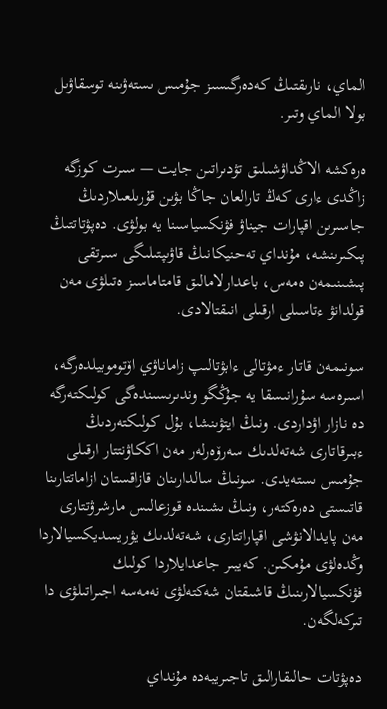الماي، نارىقتىڭ كەدەرگىسىز جۇمىس ىستەۋىنە توسقاۋىل بولا الماي وتىر.

ەرەكشە الاڭداۋشىلىق تۋدىراتىن جايت — سىرت كوزگە زاڭدى ءارى كەڭ تارالعان جاڭا بۋىن قۇرىلعىلاردىڭ جاسىرىن اقپارات جيناۋ فۋنكسياسىنا يە بولۋى. دەپۋتاتتىڭ پىكىرىنشە، مۇنداي تەحنيكانىڭ قاۋىپتىلىگى سىرتقى پىشىنىمەن ەمەس، باعدارلامالىق قامتاماسىز ەتىلۋى مەن قولدانۋ ءتاسىلى ارقىلى انىقتالادى.

سونىمەن قاتار ءمۋتالى ءابۋتالىپ زاماناۋي اۆتوموبيلدەرگە، اسىرەسە سۇرانىسقا يە جۇڭگو وندىرىسىندەگى كولىكتەرگە دە نازار اۋداردى. ونىڭ ايتۋىنشا، بۇل كولىكتەردىڭ ءبىرقاتارى شەتەلدىك سەرۆەرلەر مەن اككاۋنتتار ارقىلى جۇمىس ىستەيدى. سونىڭ سالدارىنان قازاقستان ازاماتتارىنا قاتىستى دەرەكتەر، ونىڭ ىشىندە قوزعالىس مارشرۋتتارى مەن پايدالانۋشى اقپاراتتارى، شەتەلدىك يۋريسديكسيالاردا وڭدەلۋى مۇمكىن. كەيبىر جاعدايلاردا كولىك فۋنكسيالارىنىڭ قاشىقتان شەكتەلۋى نەمەسە اجىراتىلۋى دا تىركەلگەن.

دەپۋتات حالىقارالىق تاجىريبەدە مۇنداي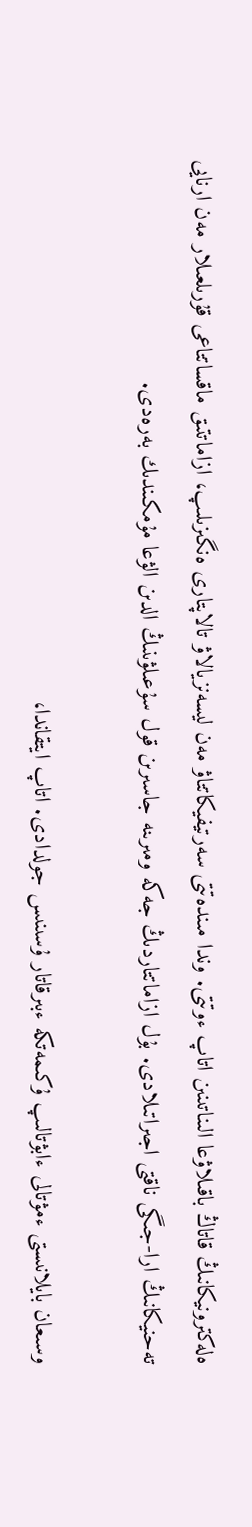ەلەكترونيكانىڭ قاتاڭ باقىلاۋعا الىناتىنىن اتاپ ءوتتى. وندا مىندەتتى سەرتيفيكاتتاۋ مەن ليسەنزيالاۋ تالاپتارى ەنگىزىلىپ، ازاماتتىق ماقساتتاعى قۇرىلعىلار مەن ارنايى تەحنيكانىڭ ارا-جىگى ناقتى اجىراتىلادى. بۇل ازاماتتاردىڭ جەكە ومىرىنە جاسىرىن قول سۇعىلۋىنىڭ الدىن الۋعا مۇمكىندىك بەرەدى.

وسىعان بايلانىستى ءمۋتالى ءابۋتالىپ ۇكىمەتكە ءبىرقاتار ۇسىنىس جولدادى. اتاپ ايتقاندا،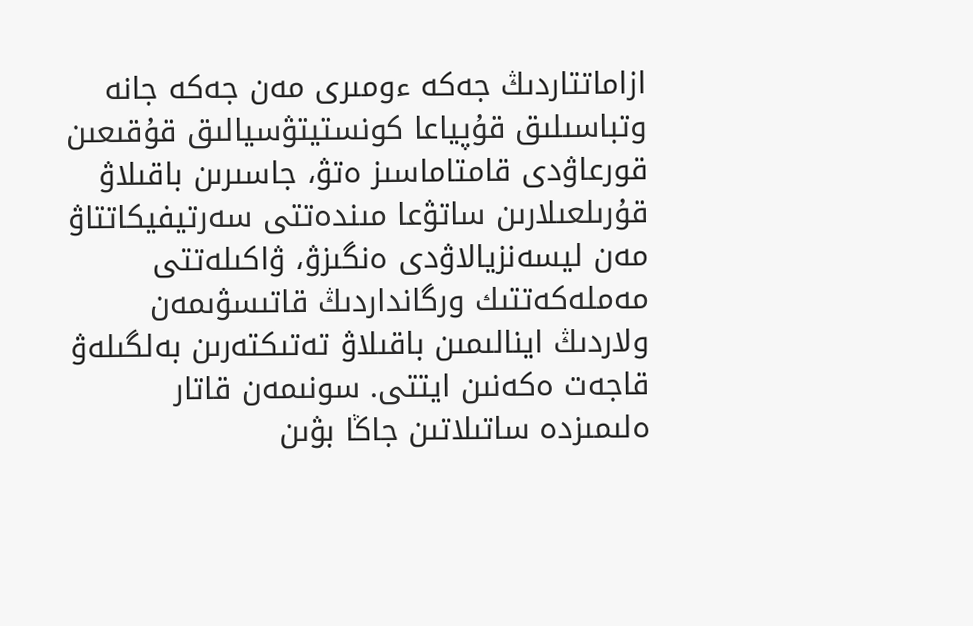ازاماتتاردىڭ جەكە ءومىرى مەن جەكە جانە وتباسىلىق قۇپياعا كونستيتۋسيالىق قۇقىعىن قورعاۋدى قامتاماسىز ەتۋ، جاسىرىن باقىلاۋ قۇرىلعىلارىن ساتۋعا مىندەتتى سەرتيفيكاتتاۋ مەن ليسەنزيالاۋدى ەنگىزۋ، ۋاكىلەتتى مەملەكەتتىك ورگانداردىڭ قاتىسۋىمەن ولاردىڭ اينالىمىن باقىلاۋ تەتىكتەرىن بەلگىلەۋ قاجەت ەكەنىن ايتتى. سونىمەن قاتار ەلىمىزدە ساتىلاتىن جاڭا بۋىن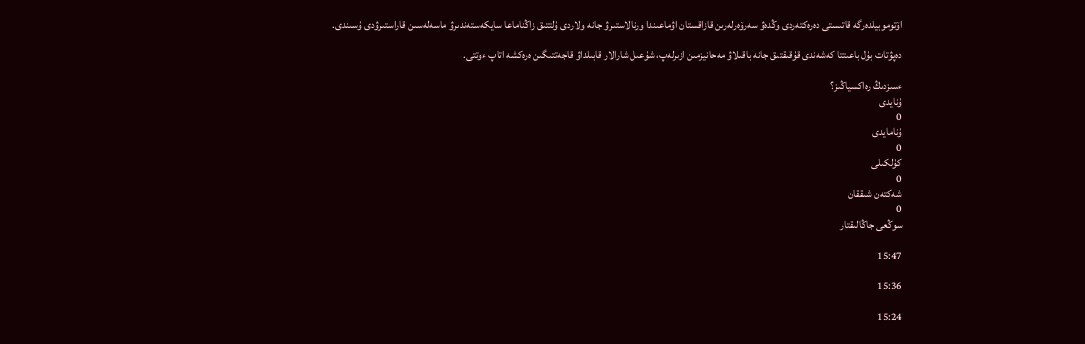اۆتوموبيلدەرگە قاتىستى دەرەكتەردى وڭدەۋ سەرۆەرلەرىن قازاقستان اۋماعىندا ورنالاستىرۋ جانە ولاردى ۇلتتىق زاڭناماعا سايكەستەندىرۋ ماسەلەسىن قاراستىرۋدى ۇسىندى.

دەپۋتات بۇل باعىتتا كەشەندى قۇقىقتىق جانە باقىلاۋ مەحانيزمىن ازىرلەپ، شۇعىل شارالار قابىلداۋ قاجەتتىگىن ەرەكشە اتاپ ءوتتى.

ءسىزدىڭ رەاكسياڭىز؟
ۇنايدى
0
ۇنامايدى
0
كۇلكىلى
0
شەكتەن شىققان
0
سوڭعى جاڭالىقتار

15:47

15:36

15:24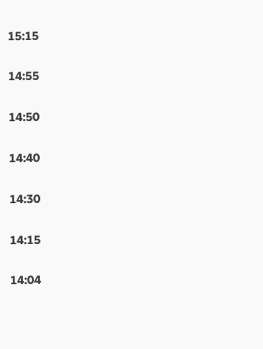15:15

14:55

14:50

14:40

14:30

14:15

14:04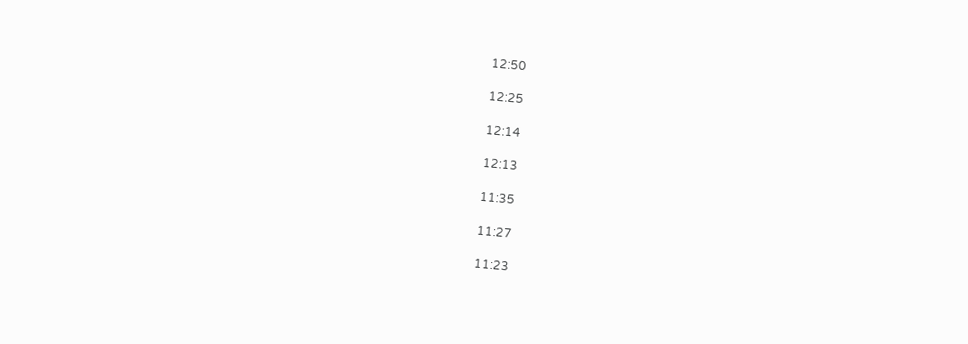12:50

12:25

12:14

12:13

11:35

11:27

11:23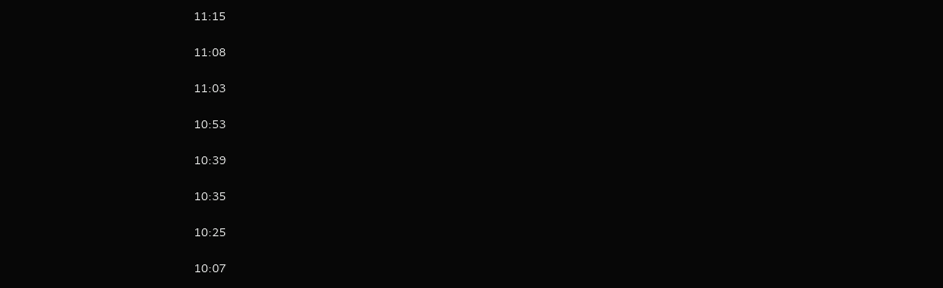11:15

11:08

11:03

10:53

10:39

10:35

10:25

10:07